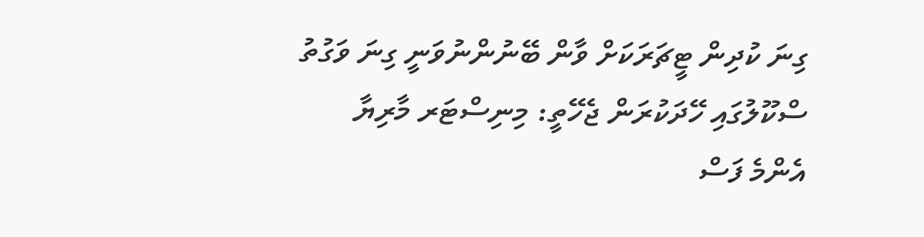ގިނަ ކުދިން ޓީޗަރަކަށް ވާން ބޭނުންނުވަނީ ގިނަ ވަގުތު ސްކޫލުގައި ހޭދަކުރަން ޖެހޭތީ: މިނިސްޓަރ މާރިޔާ
އެންމެ ފަސް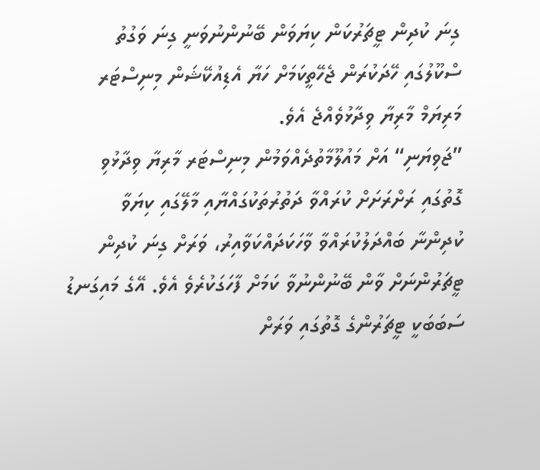ގިނަ ކުދިން ޓީޗަރުކަން ކިޔަވަން ބޭނުންނުވަނީ ގިނަ ވަގުތު ސްކޫލުގައި ހޭދަކުރަން ޖެހޭތީކަމަށް ހަޔާ އެޑިއުކޭޝަން މިނިސްޓަރ މަރިޔަމް މާރިޔާ ވިދާޅުވެއްޖެ އެވެ.
”ޖަވިޔަނި“ އަށް މައުލޫމާތުދެއްވަމުން މިނިސްޓަރ މާރިޔާ ވިދާޅުވި ގޮތުގައި ރަށްރަށަށް ކުރައްވާ ދަތުރުތަކުގައްޔާއި މާލޭގައި ކިޔަވާ ކުދިންނާ ބައްދަލުކުރައްވާ ވާހަކަދައްކަވާއިރު، ވަރަށް ގިނަ ކުދިން ޓީޗަރުންނަށް ވާން ބޭނުންނުވާ ކަމަށް ފާހަގަކުރެވެ އެވެ. އޭގެ މައިގަނޑު ސަބަބަކީ ޓީޗަރުންގެ ގޮތުގައި ވަރަށް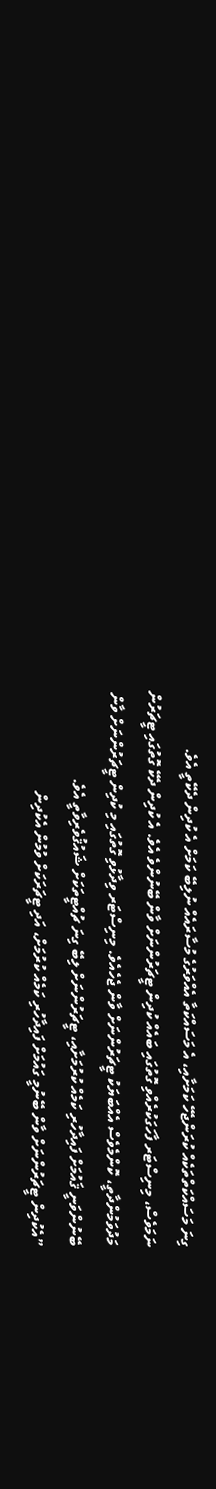ގިނަ މަސައްކަތްތަކެއް ކުރަންޖެހޭ ކަމަށާއި، އެ މަސައްކަތާ އެއްވަރުގެ މުސާރައެއް ނުލިބޭ ކަމަށް އެ ކުދިން ދެކޭތީ އެވެ.
ނަމަވެސް، މިނިސްޓަރ ފާހަގަކުރެއްވި ގޮތުގައި ބައެއް ކުދިން ޓީޗަރުންނަށް ވާން ބޭނުންވެ އެވެ. އެ ކުދިން ދެކޭ ގޮތުގައި ޓީޗަރުން މަދުވަމުންދާތީ، ކޮންމެވެސް އެއްބަޔަކު ޓީޗަރުންނަށް ވާން ޖެހެއެވެ. މިނިސްޓަރ ވިދާޅުވި ގޮތުގައި މި ކުދިން ޓީޗަރުންނަށް ވާން ބޭނުންވަނީ ޤައުމަށް ފައިދާހުރި ކަމެއް ކުރުމަށާއި، ޓީޗަރުންނަށް ލިބޭ ގިނަ ޗުއްޓީތަކަށް ޝައުޤުވެރިވާތީ އެވެ.
”އެކުދިން ޓީޗަރުންނަށް ވާން ބޭނުމީ ގައުމަށް ފައިދާހުރި ކަމެއް ކުރުމަށް، އަދި ޓީޗަރަކަށް ވުމުން އެކުދިން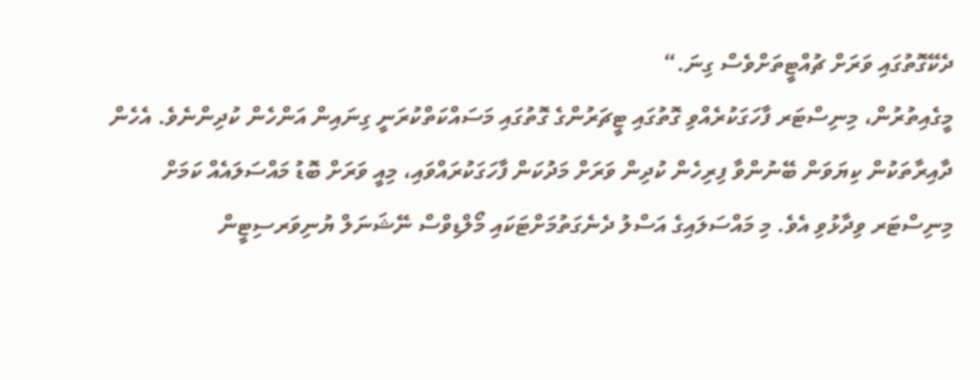ދެކޭގޮތުގައި ވަރަށް ޗުއްޓީތަށްވެސް ގިނަ.“
މީގެއިތުރުން، މިނިސްޓަރ ފާހަގަކުރެއްވި ގޮތުގައި ޓީޗަރުންގެ ގޮތުގައި މަސައްކަތްކުރަނީ ގިނައިން އަންހެން ކުދިންނެވެ. އެހެން ދާއިރާތަކުން ކިޔަވަން ބޭނުންވާ ފިރިހެން ކުދިން ވަރަށް މަދުކަން ފާހަގަކުރައްވައި، މިއީ ވަރަށް ބޮޑު މައްސަލައެއް ކަމަށް މިނިސްޓަރ ވިދާޅުވި އެވެ. މި މައްސަލައިގެ އަސްލު ދެނެގަތުމަށްޓަކައި މޯލްޑިވްސް ނޭޝަނަލް ޔުނިވަރސިޓީން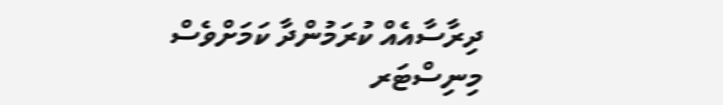ދިރާސާއެއް ކުރަމުންދާ ކަމަށްވެސް މިނިސްޓަރ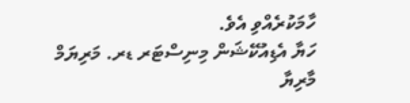ހާމަކުރެއްވި އެވެ.
ހަޔާ އެޑިއުކޭޝަން މިނިސްޓަރ ޑރ. މަރިޔަމް މާރިޔާ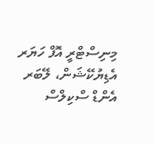މިނިސްޓްރީ އޮފް ހަޔަރ އެޑިޔުކޭޝަން، ލޭބަރ އެންޑް ސްކިލްސް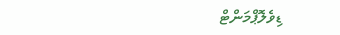ޑިވެލޮޕްމަންޓް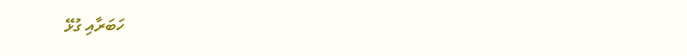ހަބަރާއި ގުޅޭ